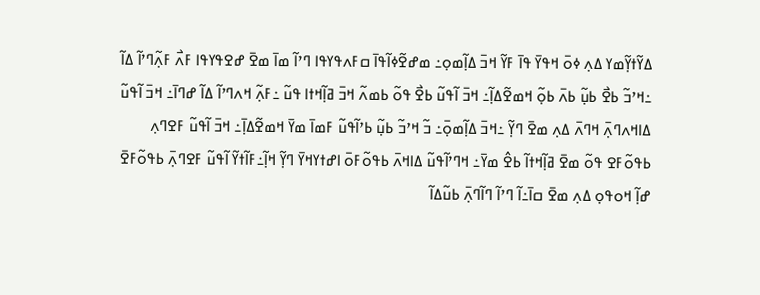ߡߌ߬ߙߌ߲߬ߘߌ ߡߍ߲ ߦߋ߫ ߞߟߌ߫ ߟߊ߫ ߓߌ߬ ߞߏ߫ ߡߊ߲߬ߘߋ߲߸ ߘߝߐ߬ߦߊ߬ߟߊ߫ ߛߓߍߟߌߟߊ ߣߴߊ߬ ߘߊ߫ ߘߐ߫ ߝߐߟߌߟߊ ߓߍ߯ ߓߍ߲߬ߣߴߊ߬ ߡߊ߬ ߸ߞߴߏ߬ ߕߐ߯ ߕߎ߲߬ ߕߍ߫ ߕߋ߲߬ ߞߘߐ߬ߡߊ߲߬߸ ߞߏ߫ ߊ߬ߟߎ߬ ߕߐ߯ ߟߋ߬ ߕߘߍ߬ ߞߏ߫ ߥߊ߲߬ߞߙߊ ߟߎ߬ ߸ߓߍ߲߬ ߞߍߣߴߊ߬ ߡߊ߬ ߝߣߊ߫߸ ߞߏ߫ ߊ߬ߟߎ߬ ߡߊߞߍߣߍ߲߫ ߞߣߍ߫ ߡߍ߲ ߘߐ߫ ߣߌ߲߬ ߸ߞߏ߫ ߡߊ߲߬ߘߋ߲߫߸ ߏ߬ ߞߴߏ߬ ߕߎ߲߬ ߕߴߊ߬ߟߎ߬ ߓߘߊ߫ ߘߌ߫ ߞߘߐ߬ߡߊ߲߫߸ ߞߏ߫ ߊ߬ߟߎ߬ ߓߐߣߍ߲ ߕߟߋ߬ߓߐ ߟߋ߬ ߘߐ߫ ߥߊ߲߬ߞߙߊ߬ ߕߐ߮ ߘߌ߫߸ ߞߣߴߊ߬ߟߎ߬ ߡߊߞߍ߫ ߕߟߋ߬ߓߋ߫ ߊߝߙߌߞߌ߫ ߣߌ߲߬ ߞߊ߲߬߸ߓߊ߬ߙߌ߬ ߊ߬ߟߎ߬ ߓߐߣߍ߲߫ ߕߟߋ߬ߓߐ߫ ߝߊ߲߬ ߞߋߟߋ߲ ߡߍ߲ ߘߐ߫ ߛߊ߫߸ߊ߬ ߣߴߊ߬ ߣߊ߬ߣߍ߲߫ ߕߎ߬ߡߊ߬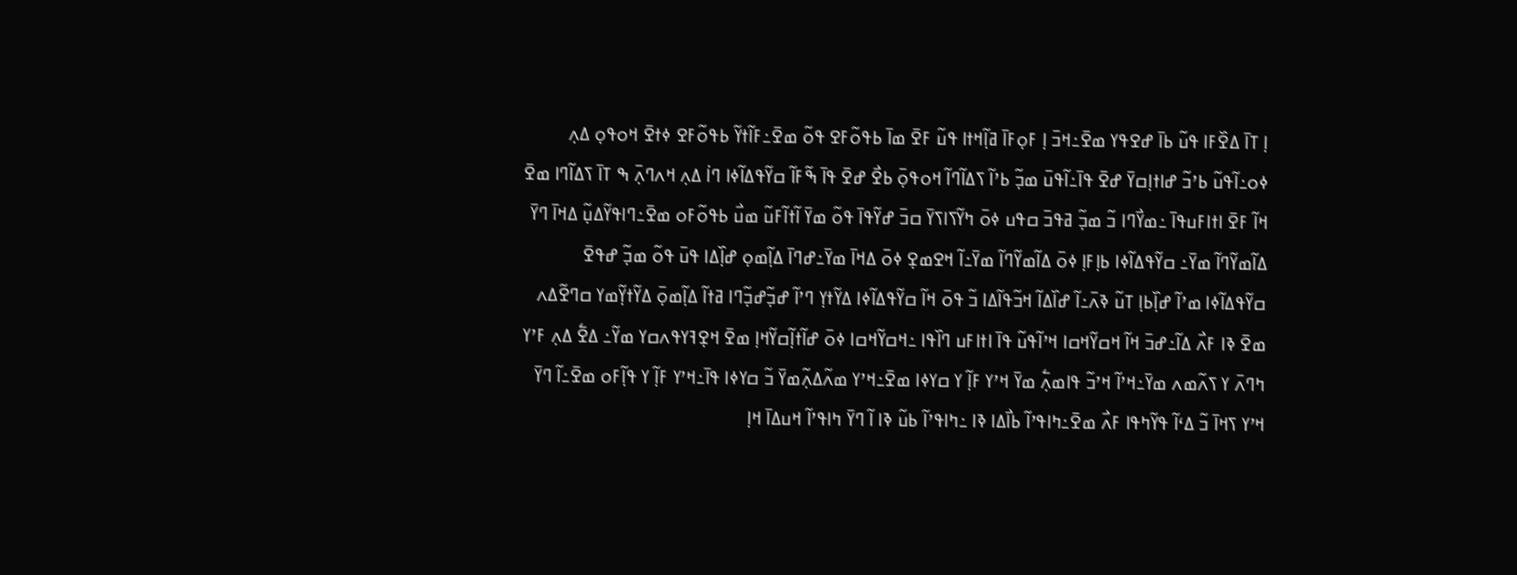ߊ߲ ߠߊ߫ ߡߐ߰ߓߊ ߟߎ߬ ߕߊ߫ ߝߐߟߌ ߘߐ߫߸ߞߏ߫ ߊ߲ ߓߋ߲ߓߊ߫ ߥߊ߲߬ߞߙߊ ߟߎ߬ ߓߐ߫ ߘߊ߫ ߕߟߋ߬ߓߐ ߟߋ߬ ߘߐ߫߸ߓߊ߬ߙߌ߬ ߕߟߋ߬ߓߐ ߦߙߐ߫ ߞߋߟߋ߲ ߡߍ߲ ߦߋ߸ߊ߬ߟߎ߬ ߕߴߏ߬ ߝߊߙߊ߲ߛߌ߫ ߝߐ߫ ߟߊ߫߸ߊ߬ߟߎ߫ ߘߏ߲߬ ߕߴߊ߬ ߖߡߊ߬ߣߊ߬ ߞߋߟߋ߲߫ ߕߐ߯ ߝߐ߫ ߟߊ߫ ߒ߬ߓߊ߬ ߛߌ߬ߟߡߊ߬ߦߊ ߣߊ߭ ߡߍ߲ ߞߍߣߍ߲߫ ߒ ߠߊ߫ ߖߡߊ߬ߣߊ ߘߐ߫ ߞߊ߬ ߓߐ߫ ߊߙߊߓߎߟߊ߫ ߸ߘߌ߯ߣߊ ߏ߬ ߘߏ߲߬ ߥߟߏ߫ ߛߟߎ ߦߋ߫ ߤߌ߬ߖߊߖߌ߫ ߛߏ߫ ߝߌ߬ߟߊ߫ ߟߋ߬ ߘߌ߫ ߊ߬ߙߊ߬ߓߎ߬ ߘߎ߯ ߕߟߋ߬ߓߋ ߘߐ߫߸ߣߊߟߌ߬ߡߎ߲߬ ߡߞߊ߫ ߣߌ߫ ߡߊ߬ߘߌ߬ߣߊ߬ ߘߌ߫߸ ߛߌ߬ߟߡߊ߬ߦߊ ߕߊ߲ߓߊ߲ ߦߋ߫ ߡߊ߬ߘߌ߬ߣߊ߬ ߘߌ߫߸ߊ߬ ߞߐߘߐ߲ ߦߋ߫ ߡߞߊ߫ ߘߌ߫߸ߝߣߊ߫ ߡߊ߲߬ߘߋ߲ ߝߊ߲߰ߡߊ ߟߎ߫ ߟߋ߬ ߘߏ߲߬ ߝߟߐ߫ ߛߌ߬ߟߡߊ߬ߦߊ ߘߴߊ߬ ߝߊ߲߰ߕߊ߲ ߠߎ߬ ߢߍ߫߸ߊ߬ ߝߊ߰ߡߊ߬ ߞߏ߬ߟߊ߬ߡߊ ߏ߬ ߟߋ߫ ߞߊ߬ ߛߌ߬ߟߡߊ߬ߦߊ ߡߌ߬ߙߌ߲ ߣߴߊ߬ ߝߏ߲߬ߝߏ߲߬ߣߊ ߥߙߊ߬ ߡߊ߲߬ߘߋ߲߫ ߡߌ߬ߙߌ߲߬ߘߌ ߛߣߐ߬ߡߍ ߘߐ߫ ߢߊ ߓߍ߯ ߡߊ߬߸ߝߏ߫ ߞߊ߬ ߞߛߌ߬ߞߛߊ ߞߴߊ߬ߟߎ߬ ߟߊ߫ ߊߙߊߓߎ ߣߊ߰ߟߊ ߸ߞߛߌ߬ߞߛߊ ߦߋ߫ ߝߊ߬ߙߊ߲߬ߛߌ߬ߞߊ߲ ߘߐ߫ ߞߐ߲ߔߌߟߍߛߌ ߘߌ߬߸ ߡߐ߱ ߡߍ߲ ߓߴߌ ߤߣߍ߫ ߌ ߖߍ߬ߘߍ ߘߌ߫߸ߞߴߊ߬ ߞߴߏ߬ ߟߊߘߍ߲߱ ߘߌ߫ ߞߴߌ ߓߊ߲߬ ߌ ߛߌߦߊ ߘߐ߫߸ߞߴߌ ߘߍ߬ߡߍ߲߬ߘߌ߫ ߏ߬ ߛߌߦߊ ߟߊ߫߸ߞߴߌ ߓߊ߲߬ ߌ ߟߊ߲߬ߓߋ ߘߐ߫߸ߊ߬ ߣߌ߫ ߞߴߌ ߖߞߊ߫ ߏ߬ ߡߵߊ߬ ߟߌ߬ߤߟߊ ߓߍ߯ ߘߐ߫߸ߤߊߟߴߊ߬ ߕߊ߯ߡߊ ߢߊ ߸ߤߊߟߴߊ߬ ߕߎ߬ ߢߊ ߊ߬ ߣߌ߫ ߤߊߟߴߊ߬ ߞߎߡߊ߫ ߞߊ߲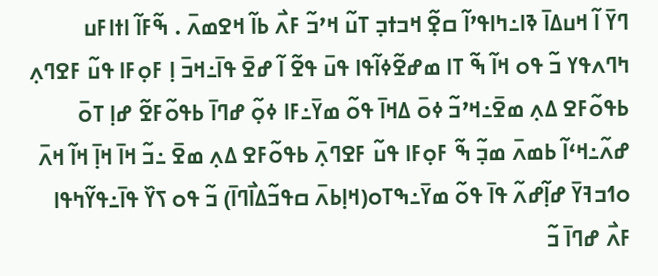ߣߌ߫ ߊ߬ ߞߎߡߊ߫ ߢߊ߸ߤߊߟߴߊ߬ ߛߐ߲߬ ߞߏߙߏ߲ ߠߎ߬ ߞߴߏ߬ ߓߍ߯ ߕߊ߬ ߞߐߘߍ߫ . ߒ߬ߓߊ߬ ߊߙߊߓߎ ߤߣߍߟߌ ߏ߬ ߟߋ ߞߊ߬ ߒ߬ ߠߊ ߘߝߐ߬ߦߊ߬ߟߊ ߟߎ߫ ߟߐ߬ ߊ߬ ߝߐ߫ ߟߊ߫߸ߞߏ߫ ߊ߲ ߓߋ߲ߓߊ ߟߎ߬ ߓߐߣߍ߲ ߕߟߋ߬ߓߐ ߡߍ߲ ߘߐ߫߸ߞߴߏ߬ ߦߋ߫ ߡߞߊ߫ ߟߋ߬ ߘߌ߫߸ߓߊ ߦߋ߲߬ ߝߣߊ߫ ߕߟߋ߬ߓߐ߬ ߝߊ߲ ߠߋ߫ ߝߍ߬߸ߞߵߊ߬ ߕߘߍ߫ ߘߏ߲߬ ߒ߬ ߓߋ߲ߓߊ ߟߎ߬ ߓߐߣߍ߲߫ ߕߟߋ߬ߓߐ ߡߍ߲ ߘߐ߫ ߸ߏ߬ ߞߊ߫ ߞߊ߲߫ ߞߊ߬ ߞߍ߫ ߋߗߏߔߌ߫ ߝߊ߲߬ߝߍ߬ ߟߊ߫ ߟߋ߬ ߘߌ߫߸ߒߠߋ(ߞߊ߲ߕߍ߫ ߛߟߏ߬ߡߊ߯ߣߊ߫) ߏ߬ ߟߋ ߖߌ߰ ߟߊ߫߸ߟߌ߬ߤߟߊ ߓߍ߯ ߝߣߊ߫ ߏ߬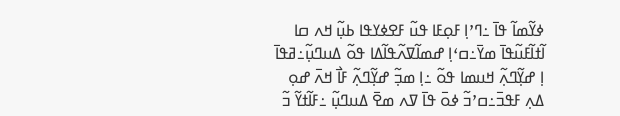ߦߌ߬ߘߊ߬ ߟߊ߫ ߸ߣߴߊ߲ ߓߋ߲ߓߊ ߟߎ߬ ߓߐߦߌߟߊ ߕߎ߲߬ ߞߍ ߛߊ ߊ߬ߙߊ߬ߓߎ߬ߟߊ߫ ߘߌ߫߸ߛߵߊ߲ ߝߘߊ߬ߜߍ߬ߟߊ߬ߡߊ ߟߋ߬ ߡߎߣߎ߲߬߸ߥߟߊ߫ ߊ߲ ߝߌ߲߬ߣߍ߲߬ ߞߎߘߊ ߟߋ߬ ߸ߊ߲ ߘߏ߲߬ ߝߌ߲߬ߣߍ߲߬ ߓߊ߯ ߞߍ߫ ߝߋ߲ ߡߍ߲ ߓߟߏ߫߸ߛߴߏ߬ ߦߋ߫ ߟߊ߫ ߜߍ ߘߐ߫ ߡߎߣߎ߲߬ ߸ߓߊ߬ߙߌ߬ ߏ߬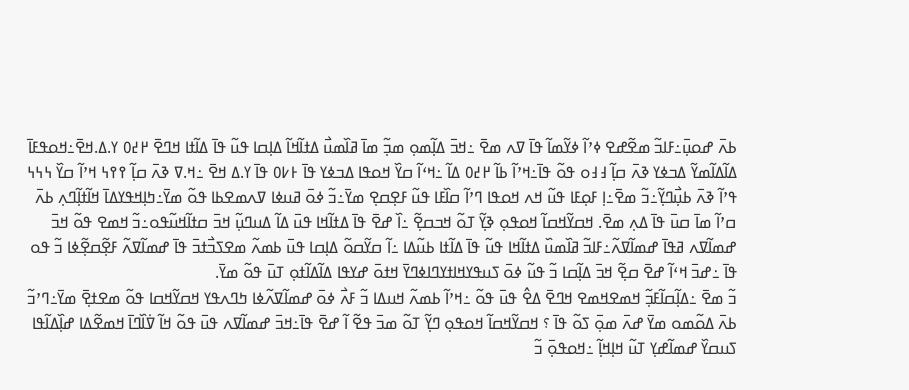ߕߍ߫ ߝߋߎ߲߫߸ߓߊߏ߬ ߘߐ߬ߝߐ ߦߴߊ߬ ߦߌ߬ߘߊ߬ ߟߊ߫ ߜߍ ߘߐ߫ ߸ߞߏ߫ ߡߊ߲߬ߘߋ߲ ߘߏ߲߬ ߘߊ߫ ߥߊ߰ߘߎ߯ ߡߙߊ߬ߞߊ߬ ߡߊ߲ߛߊ ߟߎ߬ ߟߊ߫ ߡߊ߬ߙߊ ߞߣߐ߫ ߂߄߀ ߌ.ߡ.ߞߐ߫߸ߞߋߟߓߊ߫ ߡߊ߬ߡߊ߬ߘߌ߬ ߡߏߦߌ ߢߍ߫ ߛߊ߲߬ ߃߃ߋ ߟߋ߬ ߟߊ߫߸ߞߴߊ߬ ߕߊ߬ ߂߄߀ ߡߊ߬ ߸ߞߵߊ߬ ߛߌ߰ ߞߋߟߊ ߡߏߦߌ ߟߊ߫ ߅߇߀ ߟߊ߫ ߌ.ߡ ߞߐ߫ ߸ߞ.ߜ ߢߍ߫ ߛߊ߲߬ ߉߉߆ ߞߴߊ߬ ߛߌ߰ ߆߆߆ ߟߴߊ߬ ߢߍ߫ ߕߎ߲߯ߣߌ߲߬߸ߏ߬ ߘߐ߫߸ߊ߲ ߓߋ߲ߓߊ ߟߎ߬ ߞߍ ߞߋߟߊ ߣߴߊ߬ ߛߊ߰ߓߊ ߟߎ߬ ߓߐ߲ߛߐ߲ ߘߌ߫߸ߏ߬ ߦߋ߫ ߥߎߦߊ ߜߍߘߐߕߊ ߟߋ߬ ߘߌ߫߸ߤߊ߲ߞߟߌߡߊ߫ ߞߊ߬ߙߊ߲߬ߣߍ߲ ߕߍ߫ ߛߴߊ߬ ߘߊ߫ ߛߎ߫ ߟߊ߫ ߡߍ߲ ߘߐ߫. ߞߛߌ߬ߞߛߊ߬ ߞߋߟߋ߲ ߢߌ߲߬ ߠߋ߬ ߞߏߛߐ߲߬ ߸ߊ߰ ߝߐ߫ ߟߊ߫ ߡߙߊ߬ߞߊ ߟߎ߫ ߡߊ߬ ߡߎߣߎ߲߬ ߞߏ߫ ߛߙߊ߬ߞߎ߬ߟߋ߸ߏ߬ ߞߘߐ ߟߋ߬ ߞߏ߫ ߝߘߊ߬ߜߍ ߥߟߊ߫ ߝߘߊ߬ߜߍ߬߸ߓߊߏ߬ ߥߊ߰ߘߎ߰ ߡߙߊ߬ߞߊ ߟߎ߬ ߟߊ߫ ߡߊ߬ߙߊ ߕߎ߬ߡߊ ߸ߊ߬ ߛߌ߬ߛߋ߬ ߡߊ߲ߛߊ ߟߎ߫ ߕߘߍ߬ ߘߐߖߏ߯ߙߏ߫ ߟߊ߫ ߝߘߊ߬ߜߍ߬ ߓߐ߲߬ߛߐ߲߬ߦߊ ߏ߬ ߟߋ ߟߊ߫ ߸ߝߏ߫ ߞߵߊ߬ ߝߐ߫ ߛߐ߲߬ ߞߏ߫ ߡߊ߲߬ߛߊ ߏ߬ ߟߎ߬ ߦߋ߫ ߖߎߟߌߞߊߙߌߣߊߦߣߌ߫ ߞߙߋ߫ ߝߌߟߊ ߡߊ߬ߡߊ߬ߙߋ߲ ߠߎ߫ ߟߋ߬ ߘߌ߫.
ߏ߬ ߘߐ߫ ߸ߡߊ߲߬ߛߊ߬ߓߏ߲߬ ߞߘߐߞߘߐ ߞߣߐ߫ ߡߐ߮ ߟߎ߫ ߟߋ߬ ߸ߞߴߊ߬ ߕߘߍ߬ ߞߎߡߊ ߏ߬ ߓߍ߯ ߦߋ߫ ߝߘߊ߬ߜߍ߬ߦߊ ߤߣߍߟߌ ߞߛߌ߬ߞߛߊ ߟߋ߬ ߘߐߙߐ߲߫ ߘߌ߫߸ߣߴߏ߬ ߕߍ߫ ߡߋ߬ߘߋ ߘߌ߫ ߝߍ߫ ߘߋ߲߫ ߖߋ߬ ߟߊ߫ ؟ ߞߛߌ߬ߞߛߊ߬ ߞߋߟߋ߲ ߣߌ߲߬ ߠߋ߬ ߘߏ߫ ߟߐ߬ ߊ߬ ߝߐ߫ ߟߊ߫߸ߞߏ߫ ߝߘߊ߬ߜߍ ߟߎ߫ ߟߋ߬ ߞߊ߬ ߜ߭ߊ߰ߣߊ߫ ߞߘߐ߬ߡߊ ߝߊ߲߰ߡߊ߬ߟߊ ߖߎߛߌ߰ ߝߘߊ߬ߝߌ߲ ߠߎ߬ ߞߊ߲ߞߊ߲߬ ߸ߞߋߟߋ߲߫ ߏ߬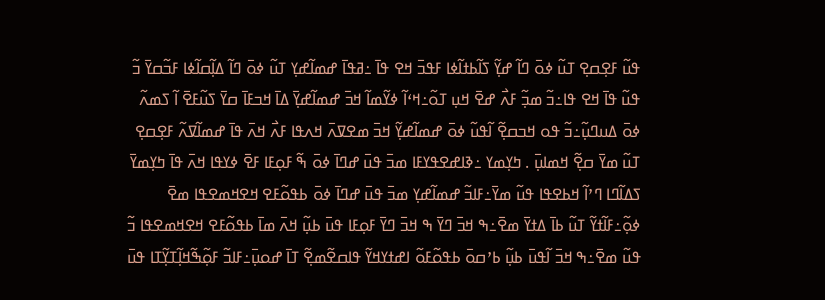ߟߎ߬ ߓߐ߲ߛߐ߲ ߠߎ߬ ߦߋ߫ ߣߊ߬ ߝߌ߲߬ ߖߊ߬ߕߙߊ߬ߦߊ ߓߟߏ߫ ߞߐ ߟߊ߫ ߸ߥߟߊ߫ ߝߘߊ߬ߝߌ߲ ߠߎ߬ ߦߋ߫ ߣߊ߬ ߡߊ߲߬ߛߊ߬ߦߊ ߓߏ߬ߛߌ߫ ߏ߬ ߟߎ߬ ߟߊ߫ ߞߐ ߟߊ߸ߏ߬ ߘߏ߲߬ ߓߍ߯ ߝߐ߫ ߞߎ߲ ߠߋ߬߸ߞߵߊ߬ ߦߌ߬ߘߊ߬ ߞߏ߫ ߝߘߊ߬ߝߌ߲߫ ߡߊ߫ ߞߏߓߊ߫ ߛߌ߫ ߖߎ߬ߓߐ߫ ߊ߬ ߖߘߍ߬ ߦߋ߫ ߡߎߣߎ߲߬߸ߏ߬ ߟߋ ߞߏߛߐ߲߬ ߊ߬ߟߎ߬ ߦߋ߫ ߝߘߊ߬ߝߌ߲߬ ߞߏ߫ ߘߐߜߍ߫ ߞߍߟߊ ߓߍ߯ ߞߍ߫ ߟߊ߫ ߝߘߊ߬ߜߍ߬ ߓߐ߲ߛߐ߲ ߠߎ߬ ߘߌ߫ ߛߐ߲߬ ߞߘߊߎ߲߫ . ߤߌ߲ߘߌ ߸ߢߊߝߐߟߌߓߊ ߘߏ߫ ߟߎ߫ ߝߣߊ߫ ߦߋ߫ ߒ߬ ߓߋ߲ߓߊ ߓߐ߫ ߦߌߟߊ ߞߍ߫ ߟߊ߫ ߤߌ߲ߘߌ߫ ߖߡߊ߬ߣߊ ߣߴߊ߬ ߞߕߐߟߊ ߟߎ߬ ߘߌ߫߸ߓߊߏ߬ ߝߘߊ߬ߝߌ߲ ߘߏ߫ ߟߎ߫ ߝߣߊ߫ ߦߋ߫ ߕߟߋ߬ߓߐ ߞߐߞߘߐߟߊ ߘߐ߫ ߦߋ߲߬߸ߓߊ߬ߙߌ߬ ߠߎ߬ ߕߊ߫ ߡߙߌ߫ ߘߐ߫߸ߒ ߞߏ߫ ߣߌ߫ ߒ ߞߏ߫ ߣߌ߫ ߓߋ߲ߓߊ ߟߎ߫ ߕߎ߲߬ ߞߍ߫ ߘߊ߫ ߕߟߋ߬ߓߐ ߞߐߞߘߐߟߊ ߏ߬ ߟߎ߬ ߘߐ߫߸ߒ ߞߏ߫ ߊ߬ߟߎ߫ ߕߎ߲߬ ߕߴߛߋ߫ ߕߟߋ߬ߓߋ߬ ߊߝߙߌߞߌ߬ ߟߊߛߐ߬ߘߐ߲߬ ߠߊ߫ ߝߋߎ߲߫߸ߓߊߏ߬ ߓߋ߲߬ߒ߬ߞߊ߲߬ߠߌ߲߬ߠߊ ߟߎ߫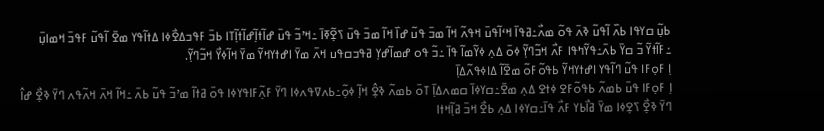ߕߎ߲߬ ߛߌߟߊ ߕߍ߰ ߊ߬ߟߎ߬ ߢߍ߫ ߟߋ߬ ߘߍ߯߸ߥߟߊ߫ ߞߵߊ߬ߟߎ߫ ߞߟߍ߬ ߞߊ߬ ߘߏ߫ ߟߎ߬ ߝߊ߰ ߞߊ߬ ߘߏ߫ ߟߎ߫ ߖߐ߲߬ߧߊ߫ ߸ߞߴߏ߬ ߟߎ߫ ߝߊ߬ߙߊ߲߬ߝߊ߬ߙߊ߲߬ߠߊ ߕߏ߫ ߓߟߏߡߐ߯ߦߊ ߡߙߊ߬ߟߌ ߘߐ߫ ߊ߬ߟߎ߬ ߓߟߏ߫ ߞߘߊߎ߲߫ ߸ߓߊ߬ߙߌ߬ ߏ߬ ߛߌ߫ ߕߍ߫߸ߟߌ߬ߤߟߊ ߓߍ߯ ߞߏ߬ߣߌ߲߬ ߦߋ߫ ߡߍ߲ ߦߌ߬ߘߊ߬ ߟߊ߫ ߸ߏ߬ ߟߋ ߝߘߊ߬ߝߌ߲ ߥߟߏߛߟߎ ߞߍ߫ ߘߌ߫ ߊߝߙߌߞߌ߬ ߘߌ߫ ߞߊ߬ߦߌ߯ ߞߏ߬ߣߌ߲߬.
ߊ߲ ߓߋ߲ߓߊ ߟߎ߬ ߣߊ߬ߟߌ ߊߝߙߌߞߌ߬ ߕߟߋ߬ߓߋ߬ ߘߐ߫ߊ߬ ߡߊߦߟߍ߬ߡߊ߲߫
ߊ߲ ߓߋ߲ߓߊ ߟߎ߫ ߕߘߍ߬ ߕߟߋ߬ߓߐ ߦߙߐ ߡߍ߲ ߘߐ߫߸ߛߌߦߊ߫ ߛߘߍߡߊ߲߫ ߠߋ߫ ߕߘߍ߬ ߢߐ߲߮ ߞߊ߲߬ ߦߋ߲߬߸ߕߍߜߟߍߦߊ ߣߌ߫ ߓߍ߲߬ߓߊߟߌߦߊ ߟߋ߫ ߥߙߊ߬ ߘߴߏ߬ ߟߎ߬ ߕߍ߫ ߸ߞߊ߬ ߞߍ߫ ߞߍ߬ߟߍ ߣߌ߫ ߢߐ߲߯ ߝߊ߮ ߣߌ߫ ߢߐ߲߯ ߖߐ߲ߦߊ ߘߌ߫ ߥߊ߯ߕߌ ߓߍ߯ ߟߊ߫߸ߛߌߦߊ ߡߍ߲ ߕߐ߯ ߞߏ߫ ߥߊ߲߬ߞߙߊ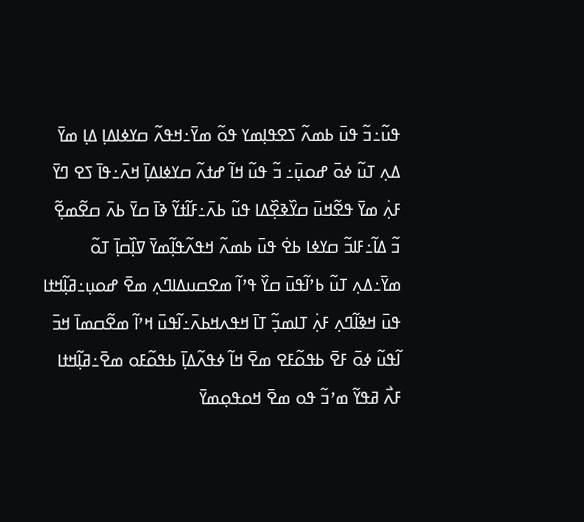ߟߎ߬߸ߏ߬ ߟߎ߫ ߕߘߍ߬ ߖߐߟߊ߲ߘߌ ߟߋ߬ ߘߌ߫߸ߞߟߍ߬ ߛߌߦߊߡߊ߲ ߡߊ߲ ߘߌ߫ ߡߍ߲ ߠߎ߬ ߦߋ߫ ߝߋߎ߲߫߸ ߏ߬ ߟߎ߬ ߞߊ߬ ߝߙߍ߬ ߛߌߦߊߡߊ߲߫ ߞߍ߫߸ߟߊ߫ ߖߐ ߣߌ߫ ߓߍ߲߭ ߘߌ߫ ߟߐ߬ߞߎ߫ ߛߌ߰ߢߐ߲߰ߡߊ ߟߎ߬ ߕߍ߫߸ߓߊ߬ߙߌ߬ ߢߊ߫ ߛߌ߫ ߕߍ߫ ߛߐ߬ߘߐ߲߬ ߏ߬ ߡߊ߬߸ߓߊߏ߬ ߛߌߦߊ ߕߐ߭ ߟߎ߫ ߕߘߍ߬ ߞߟߍ߬ߟߊ߲߬ߘߌ߫ ߜߊ߲߰ߛߊ߲߫ ߠߋ߬ ߘߌ߫߸ߡߍ߲ ߠߎ߬ ߕߴߊ߬ߟߎ߫ ߛߌ߰ ߟߴߊ߬ ߘߐߛߎߡߊߣߍ߲ ߘߐ߫ ߝߋߎ߲߸ߥߊ߲߬ߞߙߊ ߟߎ߫ ߞߢߊ߬ߣߍ߲ ߓߍ߲߭ ߠߊߘߏ߲߬ ߠߊ߫ ߞߟߍߞߕߍ߫߸ߊ߬ߟߎ߫ ߞߴߊ߬ ߘߐ߬ߛߘߊ߫ ߞߏ߫ ߊ߬ߟߎ߬ ߦߋ߫ ߓߐ߫ ߕߟߋ߬ߓߐ ߘߐ߫ ߞߊ߬ ߦߟߍ߬ߡߊ߲߫ ߕߟߋ߬ߓߋ ߘߐ߫߸ߥߊ߲߬ߞߙߊ ߓߍ߯ ߥߟߌ߬ ߘߴߏ߬ ߟߋ ߘߐ߫ ߞߋߟߋ߲ߘߌ߫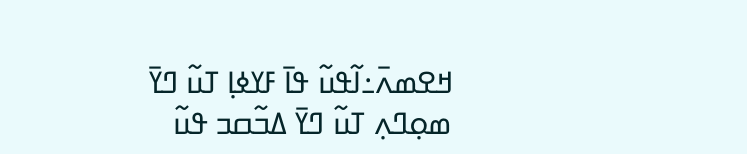ߞߐߘߍ߫߸ߊ߬ߟߎ߬ ߟߊ߫ ߓߌߦߊ߲ ߠߎ߬ ߣߌ߫ ߘߋ߲ߣߍ߲ ߠߎ߬ ߣߌ߫ ߡߏ߬ߛߏ ߟߎ߬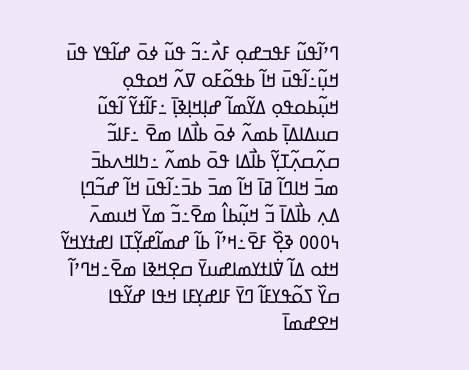ߣߴߊ߬ߟߎ߬ ߓߟߏߝߋ߲ ߓߍ߯߸ߏ߬ ߟߎ߬ ߦߋ߫ ߝߊ߬ߟߌ ߟߎ߫ ߞߎ߲߬߸ߊ߬ߟߎ߫ ߞߊ߬ ߕߟߋ߬ߓߋ ߜߍ߬ ߞߋߟߋ߲ ߞߎ߲߬ߕߋߟߋ߲ ߡߌ߬ߘߊ߬ ߝߊ߲ߞߊ߲ߢߊ߲߫ ߸ߓߊ߬ߙߌ߬ ߊ߬ߟߎ߬ ߛߎߡߊߡߊ߲߫ ߕߘߍ߬ ߦߋ߫ ߕߊ߯ߡߊ ߘߐ߫ ߸ߓߊߏ߬ ߛߍ߲߬ߛߍ߲߬ߠߌ߲߬ ߕߊ߯ߡߊ ߟߋ߫ ߕߘߍ߬ ߸ߤߊߞߍߕߏ߫ ߘߏ߫ ߞߊߣߊ߬ ߥߊ߫ ߞߊ߬ ߘߏ߫ ߕߏ߫߸ߊ߬ߟߎ߫ ߞߊ߬ ߝߏ߬ߣߊ߲ ߡߍ߲ ߕߊ߯ߡߊ߫ ߏ߬ ߞߎ߲߬ߕߊ߮ ߘߐ߫߸ߏ߬ ߘߌ߫ ߞߎߘߍ߫ ߆߀߀߀ ߢߐ߲߰ ߓߐ߫߸ߞߴߊ߬ ߕߊ߬ ߝߘߊ߬ߝߌ߲߬ߠߊ ߊߝߙߌߞߌ߬ ߞߙߋ ߡߊ߬ ߜ߭ߊߙߌߘߊߝߎߌ߫ ߛߐ߲ߞߢߊ ߘߐ߫߸ߞߣߴߊ߬ ߛߌ߰ ߖߋ߬ߟߌߓߊ߬ ߣߌ߫ ߓߊߝߌ߲ߓߊ ߞߟߊ ߝߌ߬ߟߊ ߞߐߝߘߊ߫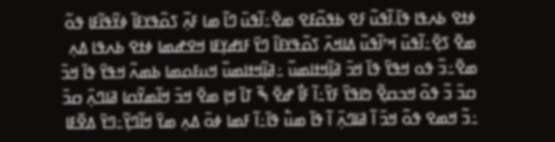ߦߙߐ ߕߍߟߊ ߟߊ߫.ߊ߬ߟߎ߬ ߓߐ ߕߟߋ߬ߓߐ ߘߐ߫߸ߊ߬ߟߎ߫ ߣߊ߬ ߘߊ ߓߍ߲߬ ߖߋ߬ߟߌߓߊ߬ ߦߌ߬ߟߊ߬ߓߊ ߟߋ߬ ߘߐ߫ ߖߐ߲߫߸ߊ߬ߟߎ߫ ߞߴߊ߬ߟߎ߬ ߡߊߞߍ߫ ߖߋ߬ߟߌߓߊ߬ ߣߌ߫ ߓߊߝߌ߲ߓߊ ߞߐߝߘߊ ߦߙߐ ߕߍߟߊ ߡߍ߲ ߘߐ߫߸ߏ߬ ߟߋ ߞߟߌ߫ ߟߊ߫ ߞߏ߫ ߥߊ߲߬ߞߙߊߘߎ߰ ߸ߥߊ߲߬ߞߙߊߘߎ߰ ߞߎߓߋߘߊ ߕߘߍ߬ ߞߟߌ߫ ߟߊ߫ ߞߏ߫ ߛߏ߫ ߏ߬ ߟߋ߬ ߞߏߛߐ߲߬ ߤߊߟߌ߬ ߓߌ߬߸ߊ߬ ߓߊ߯ ߝߐ߫ ߒ߬ ߠߊ߫ ߞߊ߲ ߘߐ߫ ߞߏ߫ ߞߊ߬ߘߌ߬ߛߊ ߥߊߣߍ߲߫ ߛߏ߫ ߸ߏ߬ ߞߘߐ ߟߋ߬ ߞߏ߫ ߊ߬ ߥߊߣߍ߲߫ ߊ߬ ߟߊ߫ ߘߎ߱ ߟߊ߫߸ߊ߬ ߓߘߊ ߦߋ߫ ߡߍ߲ ߘߌ߫ ߞߊ߬ߣߌ߲߬߸ߣߌ߫ ߡߐ߰ߓߊ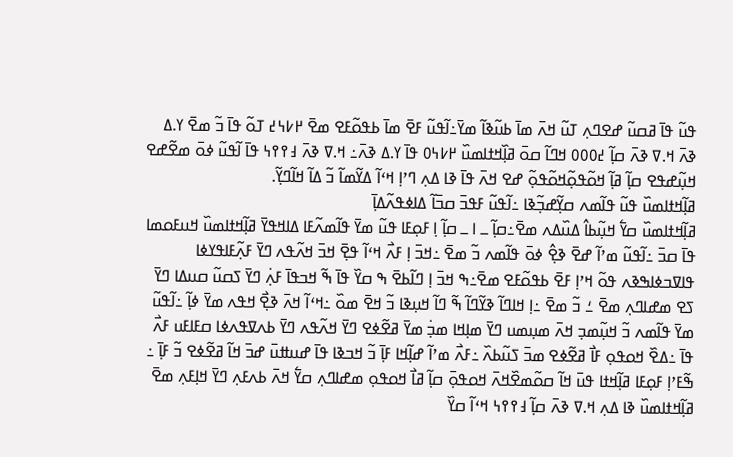ߟߎ߬ ߟߊ߫ ߥߛߎ߬ ߝߐߣߍ߲ ߠߎ߬ ߞߍ߫ ߘߊ߫ ߕߎ߬ߢߊ߬ ߘߌ߫߸ߊ߬ߟߎ߬ ߓߐ߫ ߘߊ߫ ߕߟߋ߬ߓߐ ߘߐ߫ ߂߇߆߄ ߠߋ߬ ߟߊ߫ ߏ߬ ߘߐ߫ ߌ.ߡ ߢߍ߫ ߞ.ߜ ߢߍ߫ ߛߊ߲߬ ߄߀߀߀ ߞߣߊ߬ ߛߋ߫ ߥߊ߲߰ߞߙߊߘߎ߰ ߂߇߆߀ ߟߊ߫ ߌ.ߡ ߢߍ߫߸ ߞ.ߜ ߢߍ߫ ߃߉߉߆ ߟߊ߫ ߊ߬ߟߎ߬ ߦߋ߫ ߘߐ߬ߝߐ ߞߎ߲߬ߝߟߐ ߛߊ߲߬ ߥߊ߲߬ ߞߋ߬ߟߋ߲߬ߞߋ߬ߟߋ߲߬ ߝߐ ߞߍ߫ ߟߊ߫ ߢߊ ߡߍ߲ ߣߴߊ߲ ߞߵߊ߬ ߡߌ߬ߘߊ߬ ߏ߬ ߡߊ߬ ߞߊ߬ߣߌ߲߬.
ߥߊ߲߬ߞߙߊߘߎ߰ ߟߎ߬ ߟߊ߬ߘߍ ߛߌ߲߬ߝߏ߲߬ߢߊ ߸ߊ߬ߟߎ߬ ߓߟߏ߫ ߛߏ߫ߊ߬ ߡߊߦߟߍ߬ߡߊ߲߫
ߥߊ߲߬ߞߙߊߘߎ߰ ߛߌ߱ ߞߎ߲߬ߕߊ߮ ߡߎ߰ߡߍ ߘߐ߫߸ߛߊ߲߬ ߺ ߊ ߺ ߛߊ߲߬ ߊ߲ ߓߋ߲ߓߊ ߟߎ߬ ߘߌ߫ ߟߊ߬ߘߍ߬ߓߊ ߡߊߞߟߌ߫ ߥߊ߲߬ߞߙߊߘߎ߰ ߞߎߓߋߘߊ ߟߊ߫ ߛߏ߫ ߸ߊ߬ߟߎ߬ ߘߴߊ߬ ߝߐ߫ ߢߐ߲߮ ߦߋ߫ ߟߊ߬ߘߍ ߏ߬ ߘߐ߫ ߸ߞߏ߫ ߊ߲ ߓߍ߯ ߞߵߊ߬ ߟߐ߲߫ ߞߏ߫ ߞߍ߬ߟߍ ߣߌ߫ ߓߍ߲߬ߓߊߟߌߦߊ ߟߊߜߏߦߊߒߢߍ ߟߋ߬ ߞߴߊ߲ ߓߐ߫ ߕߟߋ߬ߓߐ ߘߐ߫߸ߒ ߞߏ߫ ߊ߲ ߣߊ߬ߕߐ߫ ߒ ߛߌ߰ ߟߊ߫ ߒ߬ ߞߏߟߊ߫ ߓߍ߲߭ ߣߌ߫ ߖߛߎ߬ ߛߎߡߊ ߣߌ߫ ߖߐ ߘߝߊߣߍ߲ ߘߐ߫ ߑ ߏ߬ ߘߐ߫ ߸ߊ߲ ߞߊߣߊ߬ ߢߌ߬ߣߊ߬ ߒ߬ ߣߊ߬ ߞߎ߲ߢߊ ߏ߬ ߞߐ߫ ߘߋ߰ ߸ߞߵߊ߬ ߞߍ߫ ߢߐ߲߯ ߞߟߍ ߘߌ߫ ߦߊ߲߬ ߸ߊ߬ߟߎ߬ ߘߌ߫ ߟߊ߬ߘߍ ߏ߬ ߞߎ߲߬ߘߏ߲ ߞߍ߫ ߘߎ߲ߘߎ ߣߌ߫ ߘߊ߲ߞߊ ߘߏ߲߭ ߘߌ߫ ߥߐ߬ߦߐ ߣߌ߫ ߞߍ߬ߟߍ ߣߌ߫ ߕߍߜߟߍߦߊ ߛߓߊߓߎ ߓߍ߯ ߟߊ߫ ߸ߡߐ߰ ߞߋߟߋ߲ ߓߊ߯ ߥߐ߬ߦߐ ߘߏ߫ ߖߎ߬ߕߍ߰ ߸ߓߍ߯ ߘߴߊ߬ ߝߊ߲߬ߞߊ ߓߊ߲߫ ߏ߬ ߞߏߢߊ ߟߊ߫ ߝߎߚߎ߫ ߝߏ߫ ߞߊ߬ ߥߐ߬ߦߐ ߏ߬ ߓߊ߲߫ ߸ ߒ߬ߓߴߊ߲ ߓߋ߲ߓߊ ߥߊ߲߬ߞߙߊ ߟߎ߫ ߞߊ߬ ߛߋ߬ߘߐ߰ߞߍ߫ ߞߋߟߋ߲߫ ߛߊ߲߬ ߥߊ߯ ߞߋߟߋ߲ ߘߝߊߣߍ߲ ߛߌ߱ ߞߍ߫ ߕߍߓߍ߲ ߣߌ߫ ߞߊ߲ߓߍ߲ ߘߐ߫ ߥߊ߲߬ߞߙߊߘߎ߰ ߢߊ ߡߍ߲ ߞ.ߜ ߢߍ߫ ߛߊ߲߬ ߃߉߉߆ ߞߵߊ߬ ߛߌ߰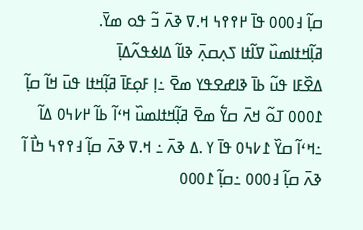ߛߊ߲߬ ߃߀߀߀ ߟߊ߫ ߂߉߉߆ ߞ.ߜ ߢߍ߫ ߏ߬ ߟߋ ߘߌ߫.
ߥߊ߲߬ߞߙߊߘߎ߰ ߜߊ߬ߙߊ ߖߍ߲ߛߍ߲߫ ߢߊߊ߬ ߡߊߦߟߍ߬ߡߊ߲߫
ߡߐ߰ߓߊ ߟߎ߬ ߕߊ߫ ߢߊߝߐߟߌ ߘߐ߫ ߸ߊ߲ ߓߋ߲ߓߊ߫ ߥߊ߲߬ߞߙߊ ߟߎ߫ ߞߊ߬ ߛߊ߲߬ ߁߀߀߀ ߠߋ߬ ߞߍ߫ ߛߌ߱ ߘߐ߫ ߥߊ߲߬ߞߙߊߘߎ߰ ߞߵߊ߬ ߕߊ߬ ߂߇߆߀ ߡߊ߬ ߸ߞߵߊ߬ ߛߌ߰ ߁߇߆߀ ߟߊ߫ ߌ .ߡ ߢߍ߫ ߸ ߞ.ߜ ߢߍ߫ ߛߊ߲߬ ߃߉߉߆ ߤߊ߯ ߊ߬ ߢߍ߫ ߛߊ߲߬ ߃߀߀߀ ߸ߛߊ߲߬ ߁߀߀߀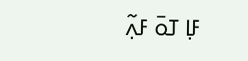ߓߊ߲ ߠߋ߫ ߓߍ߲߬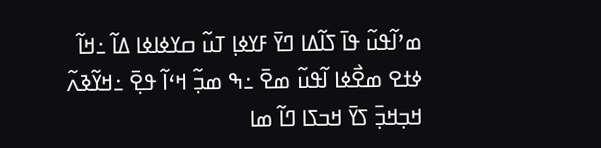ߘߴߊ߬ߟߎ߬ ߟߊ߫ ߖߊ߬ߡߊ ߣߌ߫ ߓߌߦߊ߲ ߠߎ߬ ߛߌߦߊߦߊ ߡߊ߬ ߸ߞߊ߬ ߦߙߐ ߘߐ߯ߦߊ ߊ߬ߟߎ߬ ߘߐ߫ ߸ߒ ߘߏ߲߬ ߞߵߊ߬ ߟߐ߲߫ ߸ߞߌ߬ߢߍ߬ ߞߏ߲ߞߏ߲߫ ߖߌ߫ ߞߏߖߊ ߣߊ߬ ߘߊ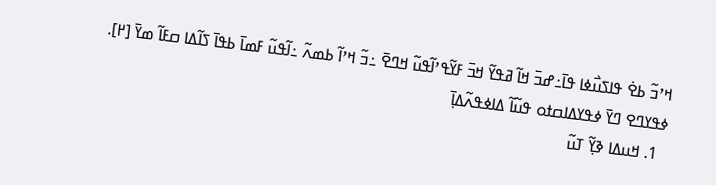ߞߴߏ߬ ߕߐ߭ ߟߊߖߎ߯ߦߊ ߟߊ߫߸ߝߏ߫ ߞߊ߬ ߥߟߌ߬ ߞߏ߫ ߓߌ߬ߟߴߊ߬ߟߎ߬ ߞߣߐ߫ ߸ߏ߬ ߞߴߊ߬ ߕߘߍ߬ ߸ߊ߬ߟߎ߬ ߓߘߊ߫ ߕߟߊ߫ ߖߊ߬ߡߊ ߛߓߊ߬ ߘߌ߫ [߂].
ߦߟߌߣߐ ߣߌ߫ ߦߟߌߡߊߛߙߋ ߟߎ߬ߊ߬ ߡߊߦߟߍ߬ߡߊ߲߫
  1. ߞߎߡߊ ߢߌ߲߬ ߠߎ߬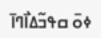ߦߋ߫ ߛߟߏ߬ߡߊ߯ߣߊ߫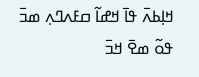ߞߊ߲ߕߍ߫ ߟߊ߫ ߞߝߊ߬ ߛߓߍߣߍ߲ ߘߏ߫ ߟߋ߬ ߘߐ߫ ߞߏ߫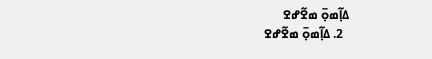ߡߊ߲߬ߘߋ߲߫ ߘߐ߬ߝߐ
  2. ߡߊ߲߬ߘߋ߲߫ ߘߐ߬ߝߐ